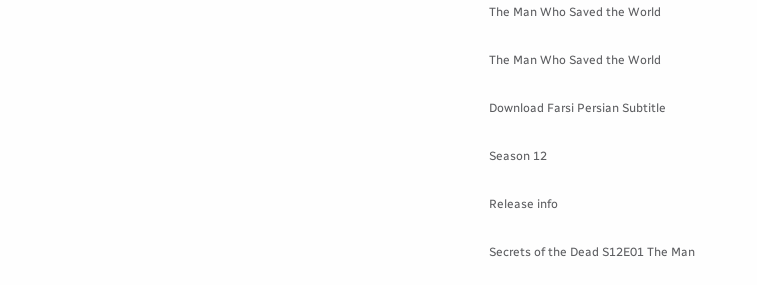The Man Who Saved the World

The Man Who Saved the World

Download Farsi Persian Subtitle

Season 12

Release info

Secrets of the Dead S12E01 The Man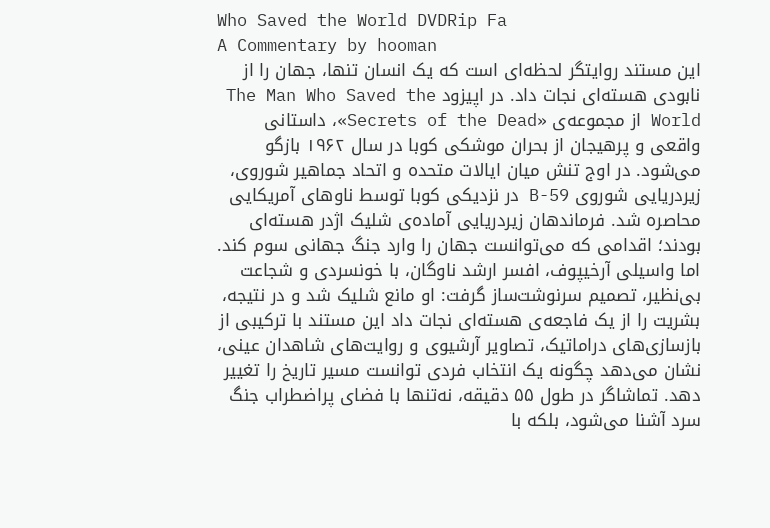Who Saved the World DVDRip Fa
A Commentary by hooman
این مستند روایتگر لحظه‌ای است که یک انسان تنها، جهان را از نابودی هسته‌ای نجات داد. در اپیزود The Man Who Saved the World از مجموعه‌ی «Secrets of the Dead»، داستانی واقعی و پرهیجان از بحران موشکی کوبا در سال ۱۹۶۲ بازگو می‌شود. در اوج تنش میان ایالات متحده و اتحاد جماهیر شوروی، زیردریایی شوروی B-59 در نزدیکی کوبا توسط ناوهای آمریکایی محاصره شد. فرماندهان زیردریایی آماده‌ی شلیک اژدر هسته‌ای بودند؛ اقدامی که می‌توانست جهان را وارد جنگ جهانی سوم کند. اما واسیلی آرخیپوف، افسر ارشد ناوگان، با خونسردی و شجاعت بی‌نظیر، تصمیم سرنوشت‌ساز گرفت: او مانع شلیک شد و در نتیجه، بشریت را از یک فاجعه‌ی هسته‌ای نجات داد این مستند با ترکیبی از بازسازی‌های دراماتیک، تصاویر آرشیوی و روایت‌های شاهدان عینی، نشان می‌دهد چگونه یک انتخاب فردی توانست مسیر تاریخ را تغییر دهد. تماشاگر در طول ۵۵ دقیقه، نه‌تنها با فضای پراضطراب جنگ سرد آشنا می‌شود، بلکه با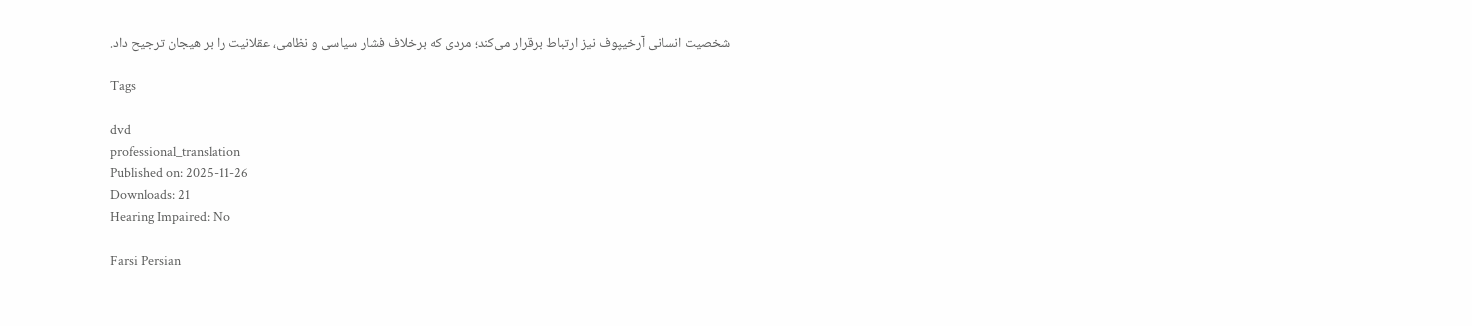شخصیت انسانی آرخیپوف نیز ارتباط برقرار می‌کند؛ مردی که برخلاف فشار سیاسی و نظامی، عقلانیت را بر هیجان ترجیح داد.

Tags

dvd
professional_translation
Published on: 2025-11-26
Downloads: 21
Hearing Impaired: No

Farsi Persian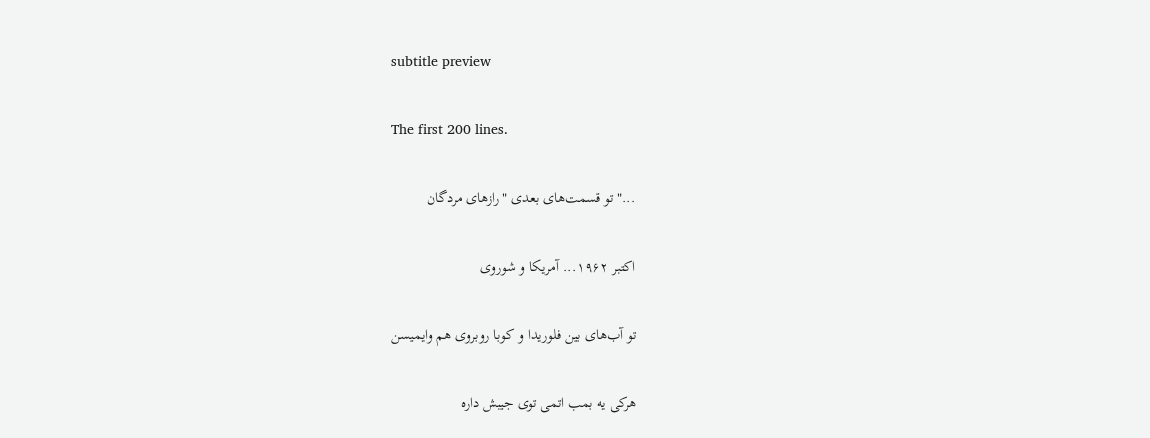subtitle preview

The first 200 lines.

..."تو قسمت‌های بعدی "رازهای مردگان

اکتبر ۱۹۶۲... آمریکا و شوروی

تو آب‌های بین فلوریدا و کوبا روبروی هم وایمیسن

هرکی یه بمب اتمی توی جیبش داره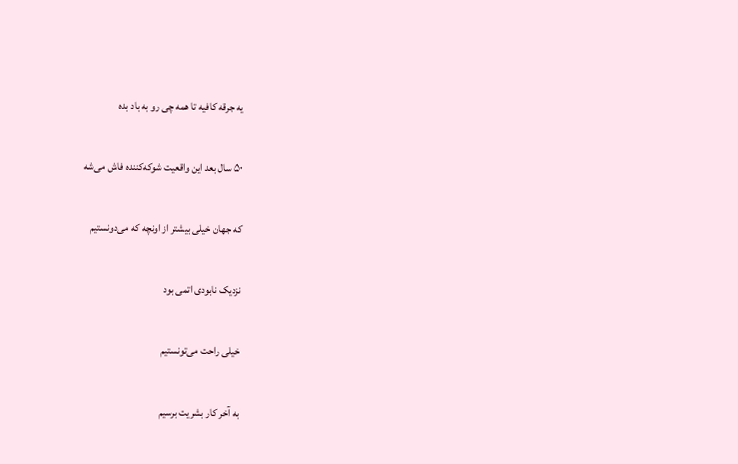یه جرقه کافیه تا همه چی رو به باد بده

۵۰ سال بعد این واقعیت شوکه‌کننده فاش می‌شه

که جهان خیلی بیشتر از اونچه که می‌دونستیم

نزدیک نابودی اتمی بود

خیلی راحت می‌تونستیم

به آخر کار بشریت برسیم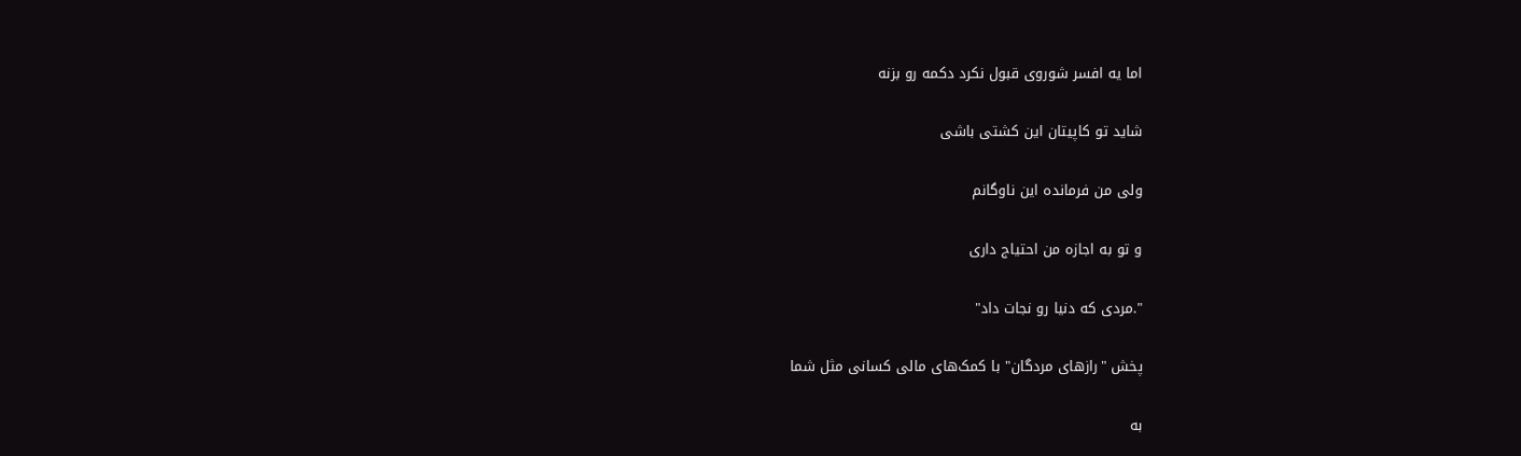اما یه افسر شوروی قبول نکرد دکمه رو بزنه

شاید تو کاپیتان این کشتی باشی

ولی من فرمانده این ناوگانم

و تو به اجازه من احتیاج داری

".مردی که دنیا رو نجات داد"

پخش "رازهای مردگان" با کمک‌های مالی کسانی مثل شما

به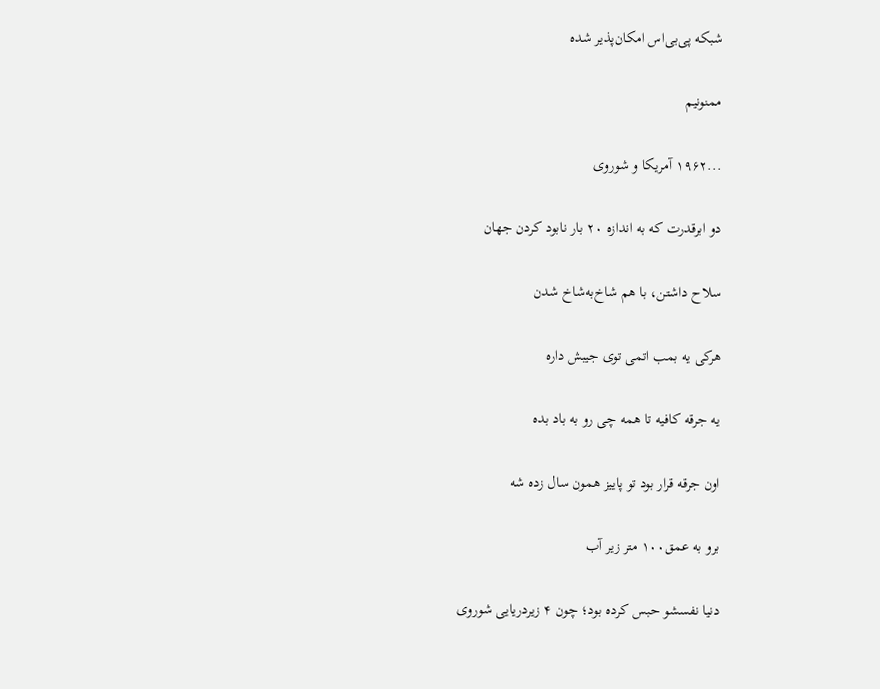شبکه پی‌بی‌اس امکان‌پذیر شده

ممنونیم

...۱۹۶۲ آمریکا و شوروی

دو ابرقدرت که به اندازه ۲۰ بار نابود کردن جهان

سلاح داشتن، با هم شاخ‌به‌شاخ شدن

هرکی یه بمب اتمی توی جیبش داره

یه جرقه کافیه تا همه چی رو به باد بده

اون جرقه قرار بود تو پاییز همون سال زده شه

برو به عمق۱۰۰ متر زیر آب

دنیا نفسشو حبس کرده بود؛ چون ۴ زیردریایی شوروی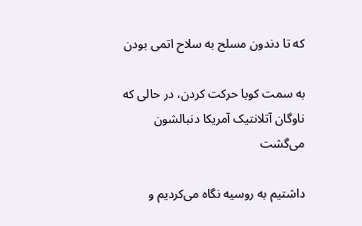که تا دندون مسلح به سلاح اتمی بودن

به سمت کوبا حرکت کردن، در حالی که ناوگان آتلانتیک آمریکا دنبالشون می‌گشت

داشتیم به روسیه نگاه می‌کردیم و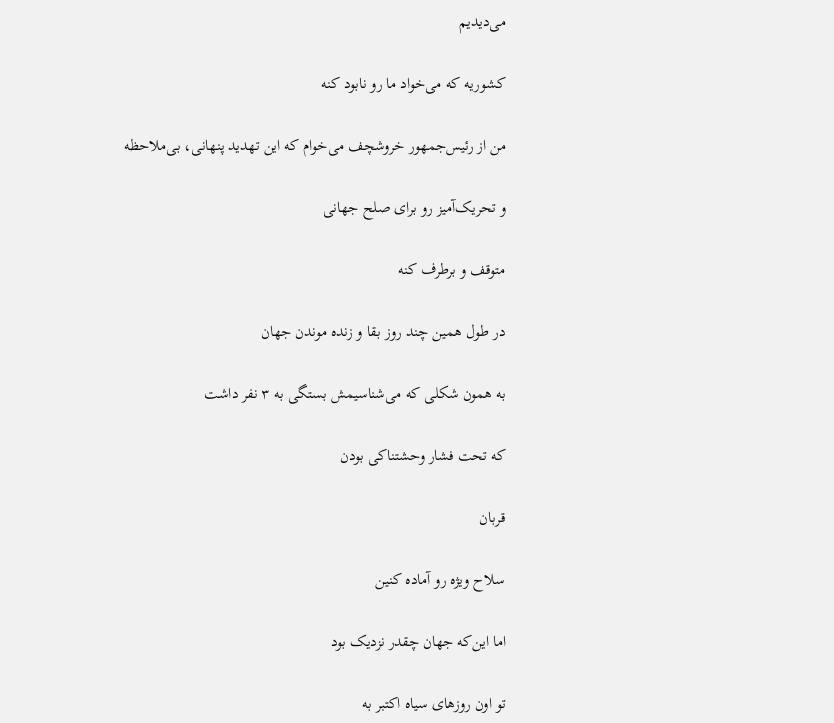می‌دیدیم

کشوریه که می‌خواد ما رو نابود کنه

من از رئیس‌جمهور خروشچف می‌خوام که این تهدید پنهانی، بی‌ملاحظه

و تحریک‌آمیز رو برای صلح جهانی

متوقف و برطرف کنه

در طول همین چند روز بقا و زنده موندن جهان

به همون شکلی که می‌شناسیمش بستگی به ۳ نفر داشت

که تحت فشار وحشتناکی بودن

قربان

سلاح ویژه رو آماده کنین

اما این‌که جهان چقدر نزدیک بود

تو اون روزهای سیاه اکتبر به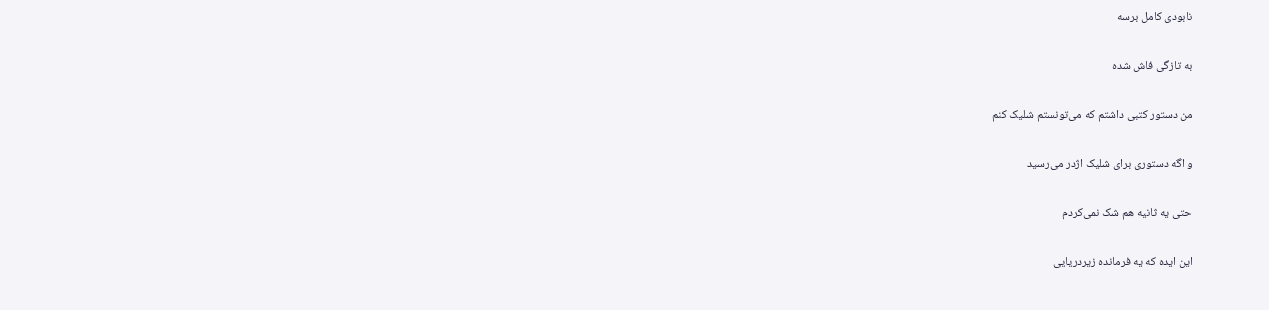نابودی کامل برسه

به تازگی فاش شده

من دستور کتبی داشتم که می‌تونستم شلیک کنم

و اگه دستوری برای شلیک اژدر می‌رسید

حتی یه ثانیه هم شک نمی‌کردم

این ایده که یه فرمانده زیردریایی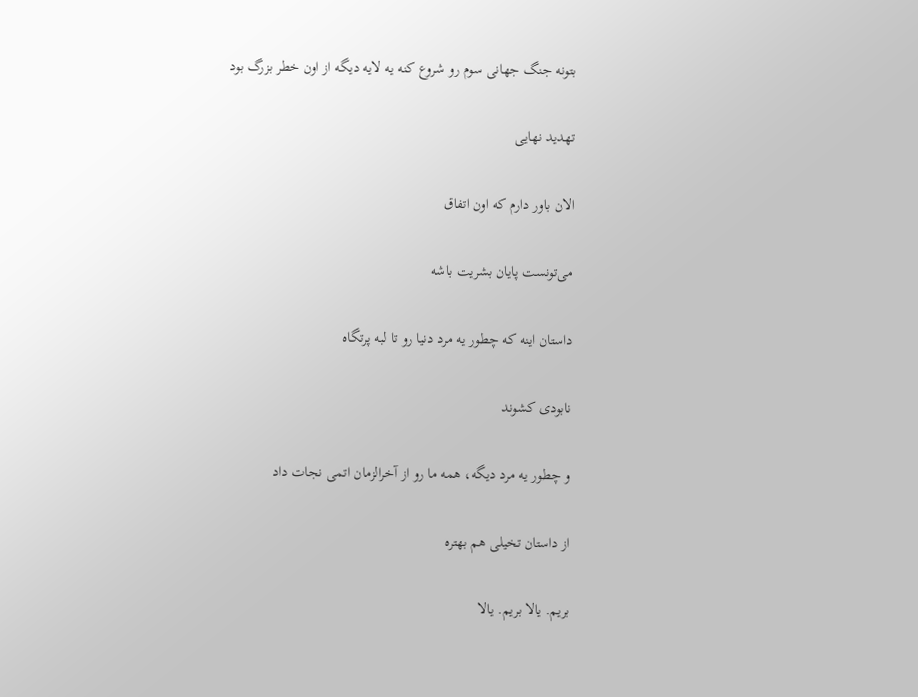بتونه جنگ جهانی سوم رو شروع کنه یه لایه دیگه از اون خطر بزرگ بود

تهدید نهایی

الان باور دارم که اون اتفاق

می‌تونست پایان بشریت باشه

داستان اینه که چطور یه مرد دنیا رو تا لبه پرتگاه

نابودی کشوند

و چطور یه مرد دیگه، همه ما رو از آخرالزمان اتمی نجات داد

از داستان تخیلی هم بهتره

بریم. یالا بریم. یالا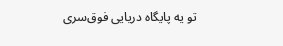تو یه پایگاه دریایی فوق‌سری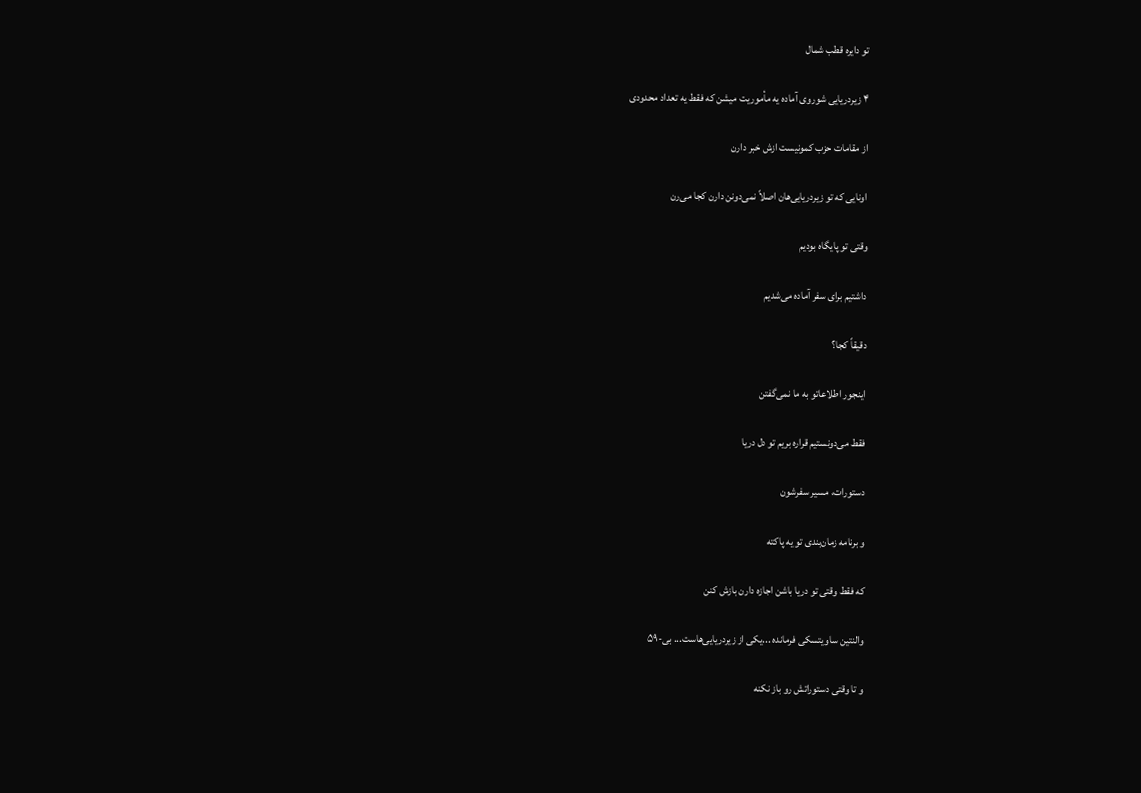تو دایره قطب شمال

۴ زیردریایی شوروی آماده یه مأموریت میشن که فقط یه تعداد محدودی

از مقامات حزب کمونیست ازش خبر دارن

اونایی که تو زیردریایی‌هان اصلاً نمی‌دونن دارن کجا می‌رن

وقتی تو پایگاه بودیم

داشتیم برای سفر آماده می‌شدیم

دقیقاً کجا؟

اینجور اطلاعاتو به ما نمی‌گفتن

فقط می‌دونستیم قراره بریم تو دل دریا

دستورات، مسیر سفرشون

و برنامه زمان‌بندی تو یه پاکته

که فقط وقتی تو دریا باشن اجازه دارن بازش کنن

والنتین ساویتسکی فرمانده ...یکی از زیردریایی‌هاست... بی‌-۵۹

و تا وقتی دستوراتش رو باز نکنه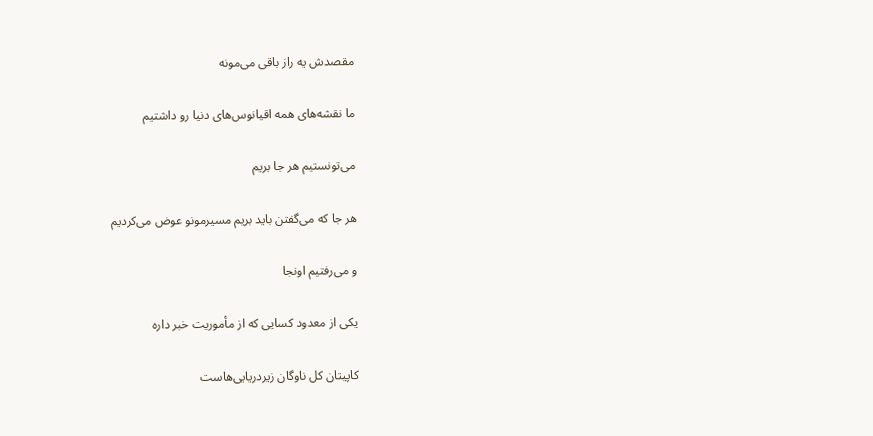مقصدش یه راز باقی می‌مونه

ما نقشه‌های همه اقیانوس‌های دنیا رو داشتیم

می‌تونستیم هر جا بریم

هر جا که می‌گفتن باید بریم مسیرمونو عوض می‌کردیم

و می‌رفتیم اونجا

یکی از معدود کسایی که از مأموریت خبر داره

کاپیتان کل ناوگان زیردریایی‌هاست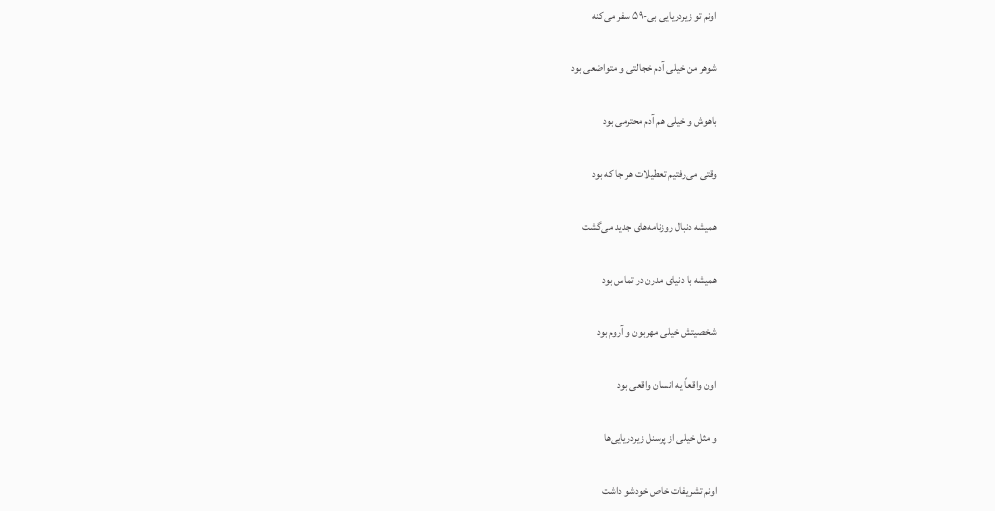اونم تو زیردریایی بی‌-۵۹ سفر می‌کنه

شوهر من خیلی آدم خجالتی و متواضعی بود

باهوش و خیلی هم آدم محترمی بود

وقتی می‌رفتیم تعطیلات هر جا که بود

همیشه دنبال روزنامه‌های جدید می‌گشت

همیشه با دنیای مدرن در تماس بود

شخصیتش خیلی مهربون و آروم بود

اون واقعاً یه انسان واقعی بود

و مثل خیلی از پرسنل زیردریایی‌ها

اونم تشریفات خاص خودشو داشت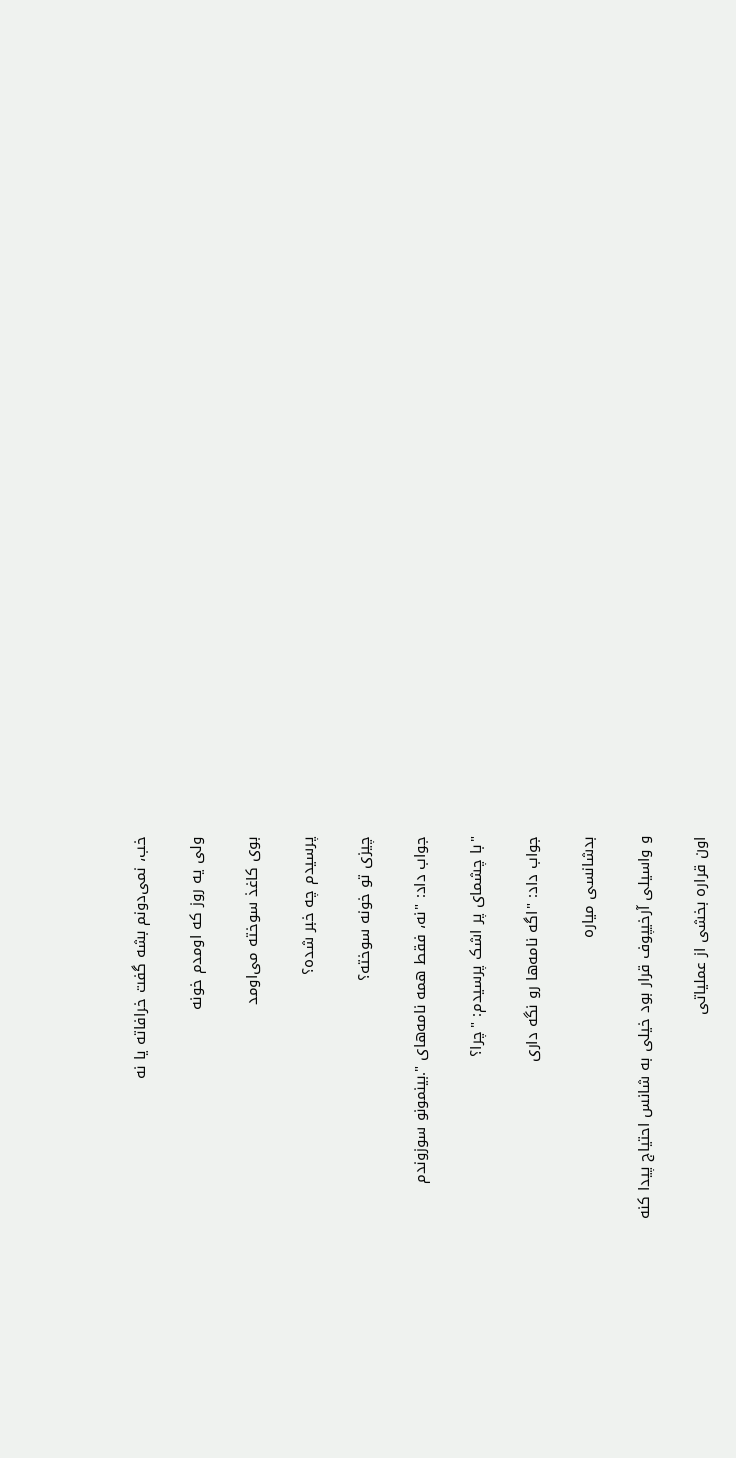خب، نمی‌دونم بشه گفت خرافاته یا نه

ولی یه روز که اومدم خونه

بوی کاغذ سوخته می‌اومد

پرسیدم چه خبر شده؟

چیزی تو خونه سوخته؟

جواب داد: "نه، فقط همه نامه‌های ".بینمونو سوزوندم

"با چشمای پر اشک پرسیدم: "چرا؟

جواب داد: "اگه نامه‌ها رو نگه داری

بدشانسی میاره

و واسیلی آرخیپوف قرار بود خیلی به شانس احتیاج پیدا کنه

اون قراره بخشی از عملیاتی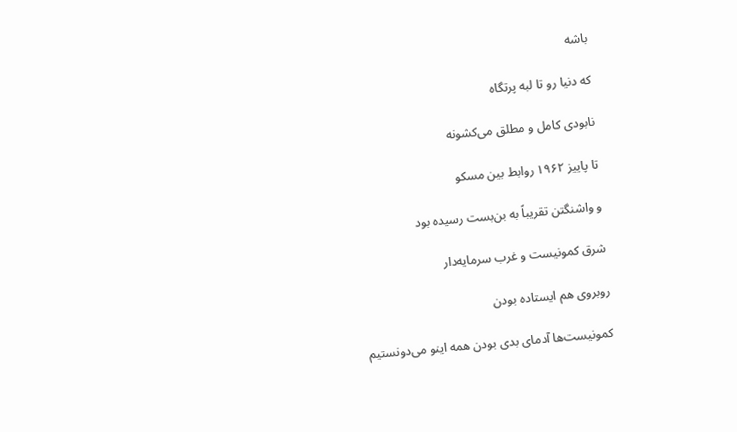باشه

که دنیا رو تا لبه پرتگاه

نابودی کامل و مطلق می‌کشونه

تا پاییز ۱۹۶۲ روابط بین مسکو

و واشنگتن تقریباً به بن‌بست رسیده بود

شرق کمونیست و غرب سرمایه‌دار

روبروی هم ایستاده بودن

کمونیست‌ها آدمای بدی بودن همه اینو می‌دونستیم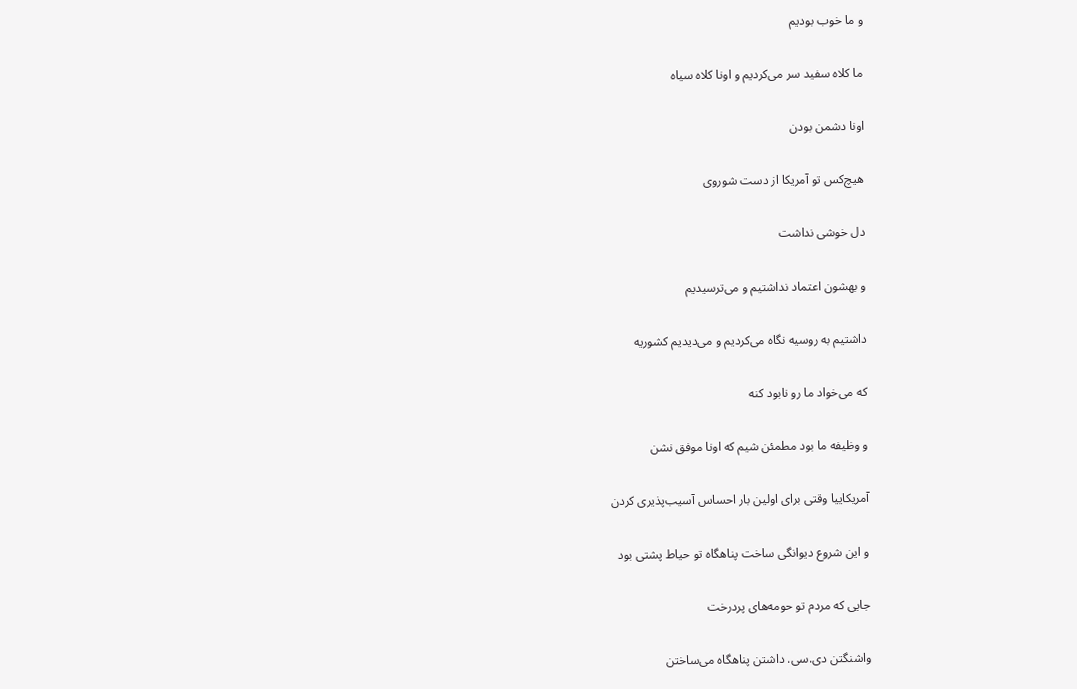و ما خوب بودیم

ما کلاه سفید سر می‌کردیم و اونا کلاه سیاه

اونا دشمن بودن

هیچ‌کس تو آمریکا از دست شوروی

دل خوشی نداشت

و بهشون اعتماد نداشتیم و می‌ترسیدیم

داشتیم به روسیه نگاه می‌کردیم و می‌دیدیم کشوریه

که می‌خواد ما رو نابود کنه

و وظیفه ما بود مطمئن شیم که اونا موفق نشن

آمریکاییا وقتی برای اولین بار احساس آسیب‌پذیری کردن

و این شروع دیوانگی ساخت پناهگاه تو حیاط پشتی بود

جایی که مردم تو حومه‌های پردرخت

واشنگتن دی.سی. داشتن پناهگاه می‌ساختن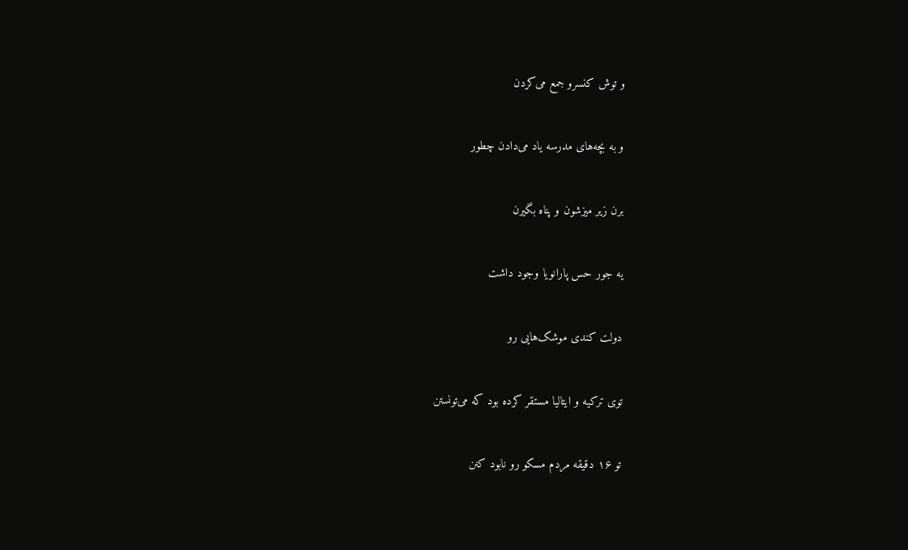و توش کنسرو جمع می‌کردن

و به بچه‌های مدرسه یاد می‌دادن چطور

برن زیر میزشون و پناه بگیرن

یه جور حس پارانویا وجود داشت

دولت کندی موشک‌هایی رو

توی ترکیه و ایتالیا مستقر کرده بود که می‌تونستن

تو ۱۶ دقیقه مردم مسکو رو نابود کنن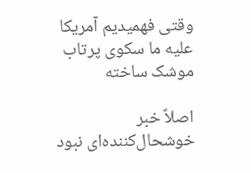وقتی فهمیدیم آمریکا علیه ما سکوی پرتاب موشک ساخته

اصلاً خبر خوشحال‌کننده‌ای نبود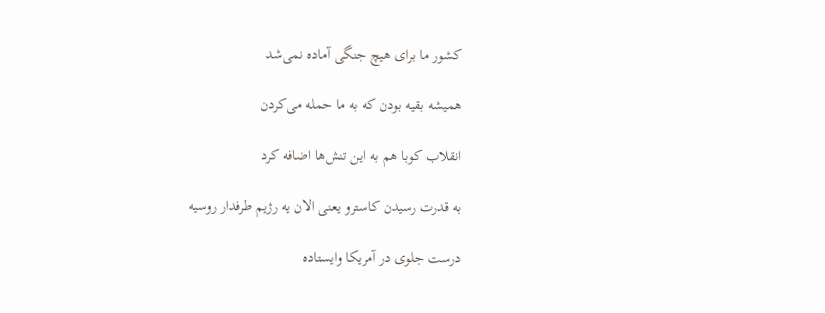کشور ما برای هیچ جنگی آماده نمی‌شد

همیشه بقیه بودن که به ما حمله می‌کردن

انقلاب کوبا هم به این تنش‌ها اضافه کرد

به قدرت رسیدن کاسترو یعنی الان یه رژیم طرفدار روسیه

درست جلوی در آمریکا وایستاده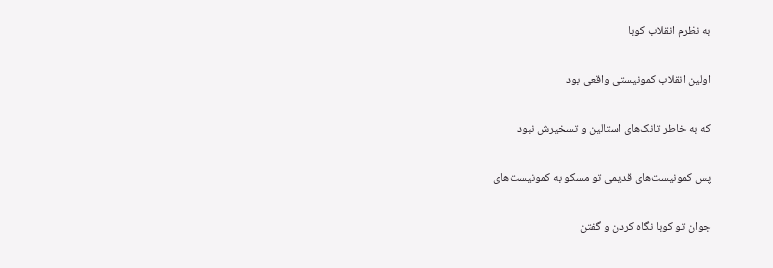به نظرم انقلاب کوبا

اولین انقلاب کمونیستی واقعی بود

که به خاطر تانک‌های استالین و تسخیرش نبود

پس کمونیست‌های قدیمی تو مسکو به کمونیست‌های

جوان تو کوبا نگاه کردن و گفتن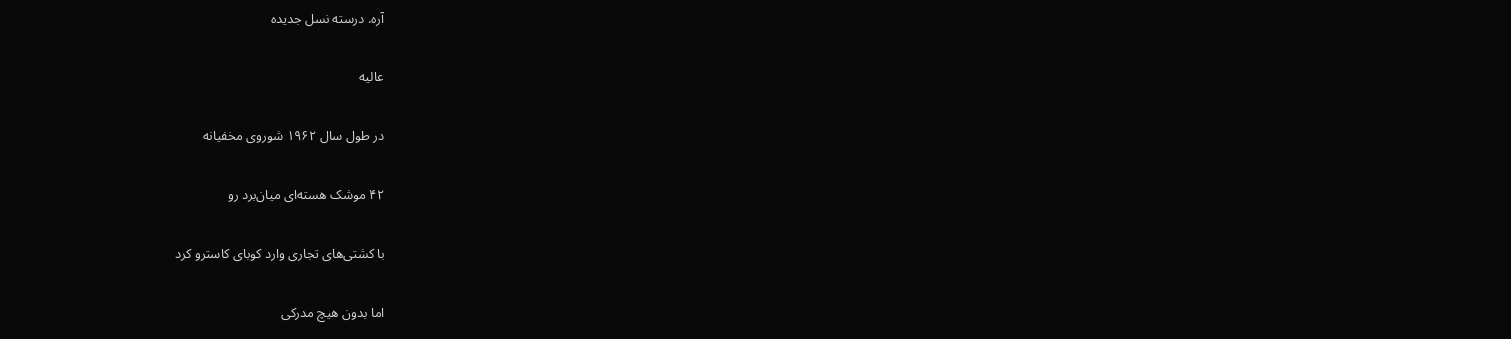آره. درسته نسل جدیده

عالیه

در طول سال ۱۹۶۲ شوروی مخفیانه

۴۲ موشک هسته‌ای میان‌برد رو

با کشتی‌های تجاری وارد کوبای کاسترو کرد

اما بدون هیچ مدرکی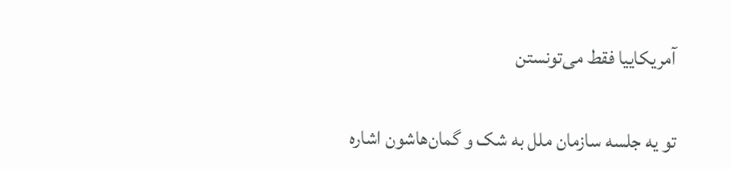آمریکاییا فقط می‌تونستن

تو یه جلسه سازمان ملل به شک و گمان‌هاشون اشاره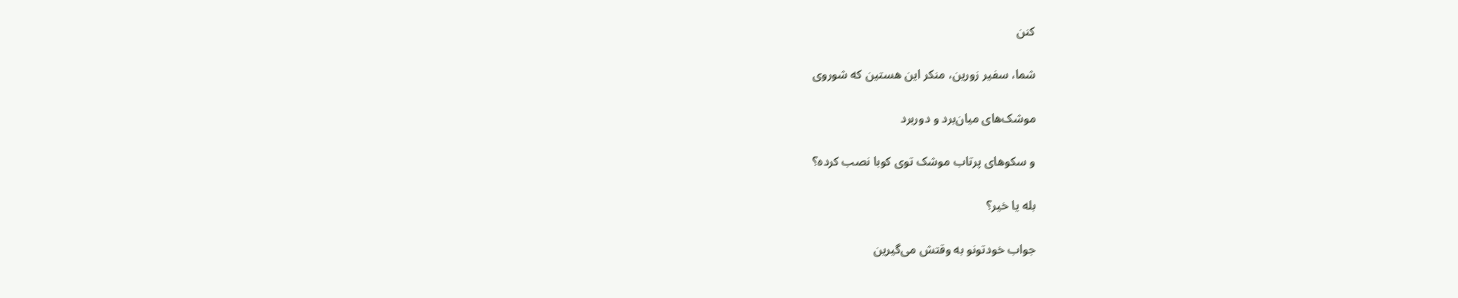کنن

شما، سفیر زورین، منکر این هستین که شوروی

موشک‌های میان‌برد و دوربرد

و سکوهای پرتاب موشک توی کوبا نصب کرده؟

بله یا خیر؟

جواب خودتونو به وقتش می‌گیرین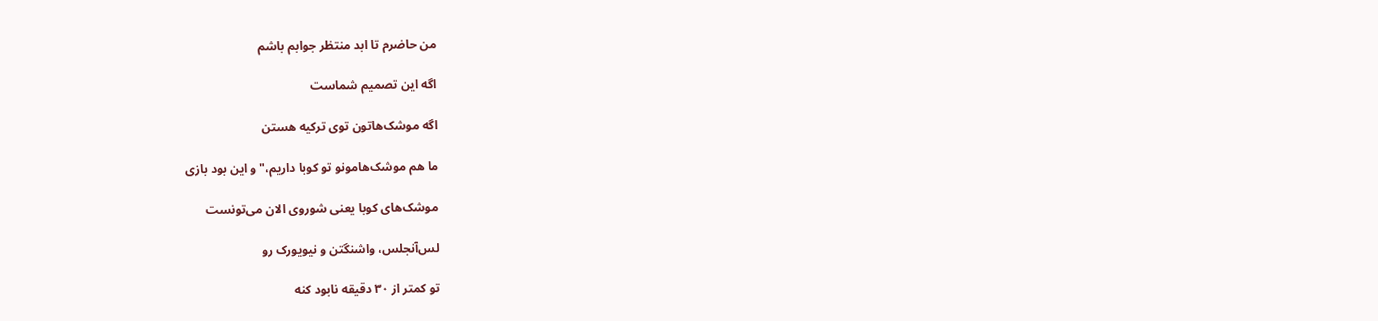من حاضرم تا ابد منتظر جوابم باشم

اگه این تصمیم شماست

اگه موشک‌هاتون توی ترکیه هستن

ما هم موشک‌هامونو تو کوبا داریم،" و این بود بازی

موشک‌های کوبا یعنی شوروی الان می‌تونست

لس‌آنجلس، واشنگتن و نیویورک رو

تو کمتر از ۳۰ دقیقه نابود کنه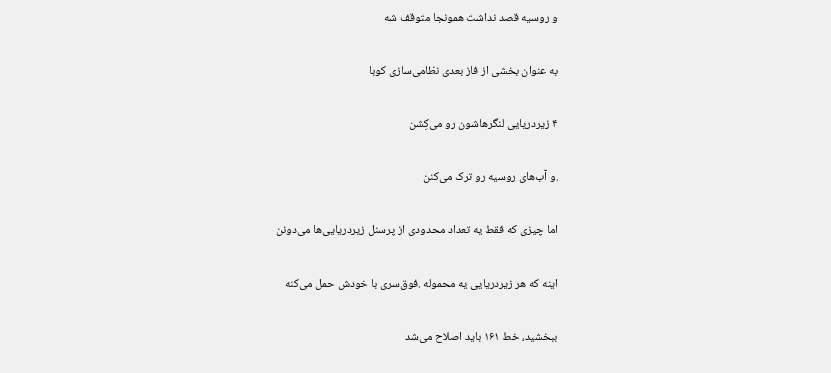و روسیه قصد نداشت همونجا متوقف شه

به عنوان بخشی از فاز بعدی نظامی‌سازی کوبا

۴ زیردریایی لنگرهاشون رو می‌کِشن

.و آب‌های روسیه رو ترک می‌کنن

اما چیزی که فقط یه تعداد محدودی از پرسنل زیردریایی‌ها می‌دونن

اینه که هر زیردریایی یه محموله .فوق‌سری با خودش حمل می‌کنه

ببخشید، خط ۱۶۱ باید اصلاح می‌شد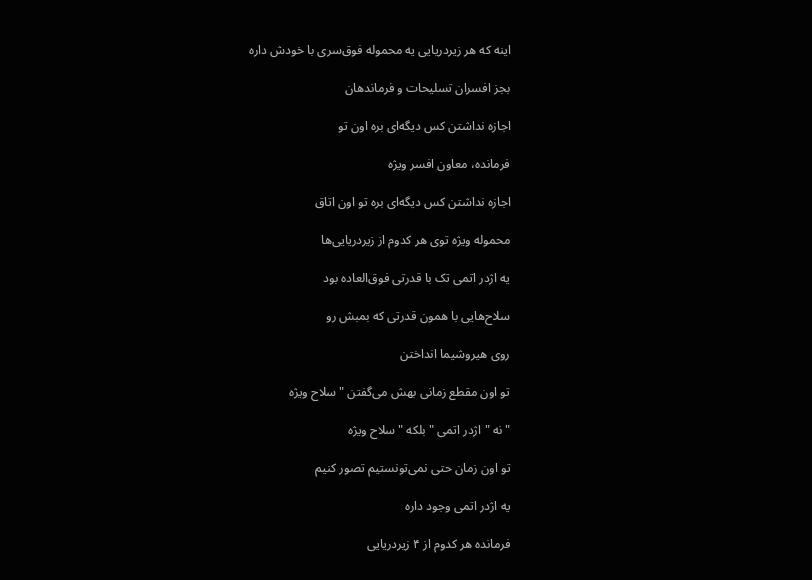اینه که هر زیردریایی یه محموله فوق‌سری با خودش داره

بجز افسران تسلیحات و فرماندهان

اجازه نداشتن کس دیگه‌ای بره اون تو

فرمانده، معاون افسر ویژه

اجازه نداشتن کس دیگه‌ای بره تو اون اتاق

محموله ویژه توی هر کدوم از زیردریایی‌ها

یه اژدر اتمی تک با قدرتی فوق‌العاده بود

سلاح‌هایی با همون قدرتی که بمبش رو

روی هیروشیما انداختن

تو اون مقطع زمانی بهش می‌گفتن "سلاح ویژه

"نه "اژدر اتمی "بلکه "سلاح ویژه

تو اون زمان حتی نمی‌تونستیم تصور کنیم

یه اژدر اتمی وجود داره

فرمانده هر کدوم از ۴ زیردریایی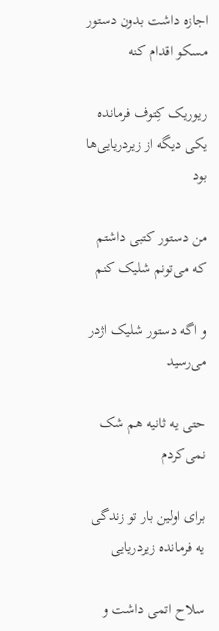اجازه داشت بدون دستور مسکو اقدام کنه

ریوریک کِتوف فرمانده یکی دیگه از زیردریایی‌ها بود

من دستور کتبی داشتم که می‌تونم شلیک کنم

و اگه دستور شلیک اژدر می‌رسید

حتی یه ثانیه هم شک نمی‌کردم

برای اولین بار تو زندگی یه فرمانده زیردریایی

سلاح اتمی داشت و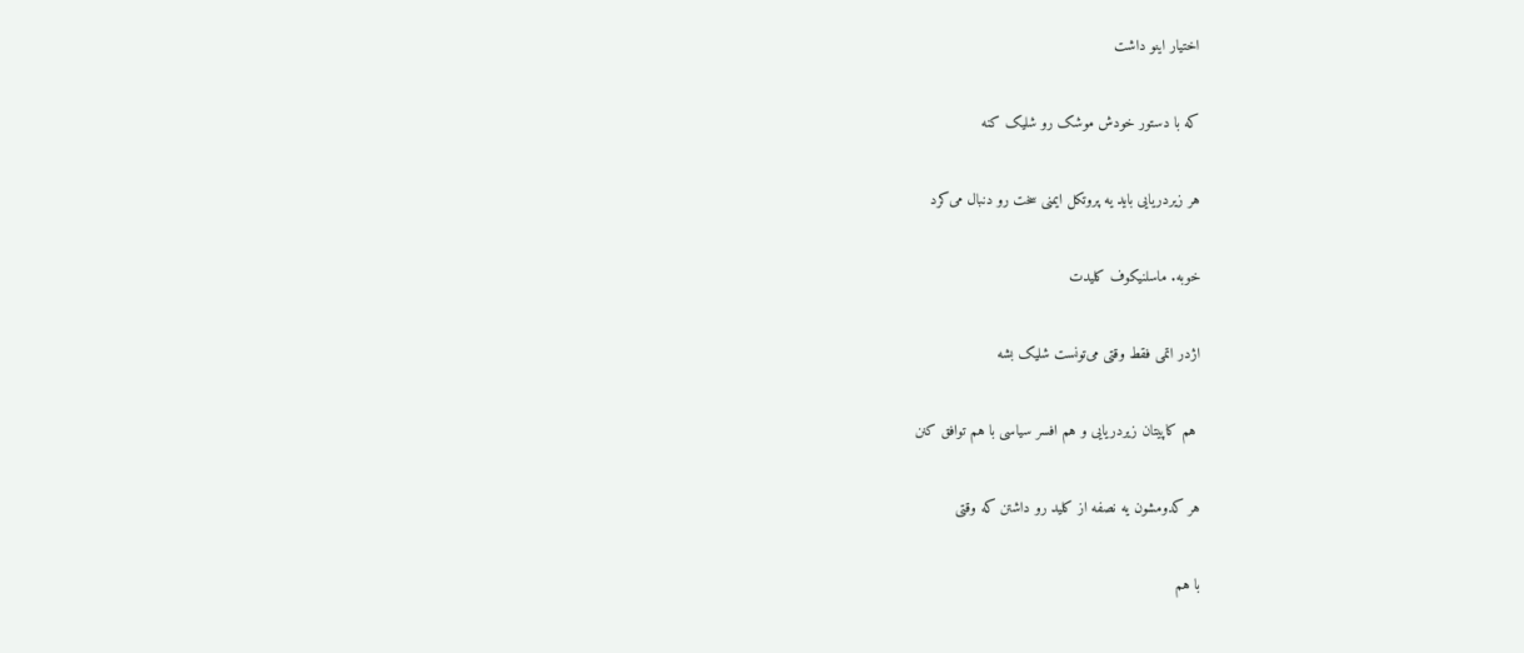اختیار اینو داشت

که با دستور خودش موشک رو شلیک کنه

هر زیردریایی باید یه پروتکل ایمنی سخت رو دنبال می‌کرد

خوبه. ماسلنیکوف کلیدت

اژدر اتمی فقط وقتی می‌تونست شلیک بشه

 هم کاپیتان زیردریایی و هم افسر سیاسی با هم توافق کنن

هر کدومشون یه نصفه از کلید رو داشتن که وقتی

با هم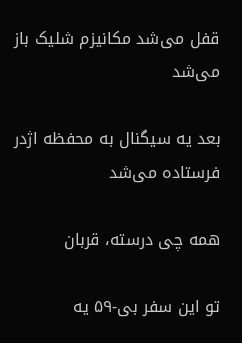قفل می‌شد مکانیزم شلیک باز می‌شد

بعد یه سیگنال به محفظه اژدر فرستاده می‌شد

همه چی درسته، قربان

تو این سفر بی-۵۹ یه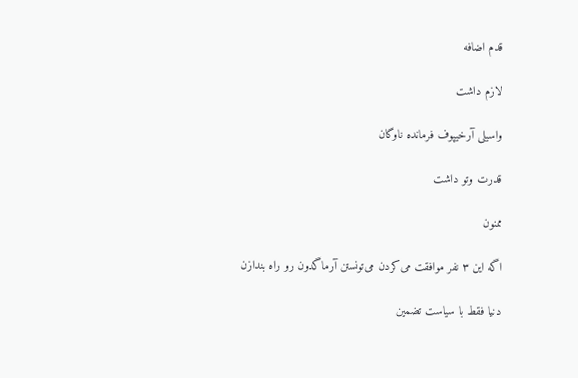قدم اضافه

لازم داشت

واسیلی آرخیپوف فرمانده ناوگان

قدرت وتو داشت

ممنون

اگه این ۳ نفر موافقت می‌کردن می‌تونستن آرماگدون رو راه بندازن

دنیا فقط با سیاست تضمین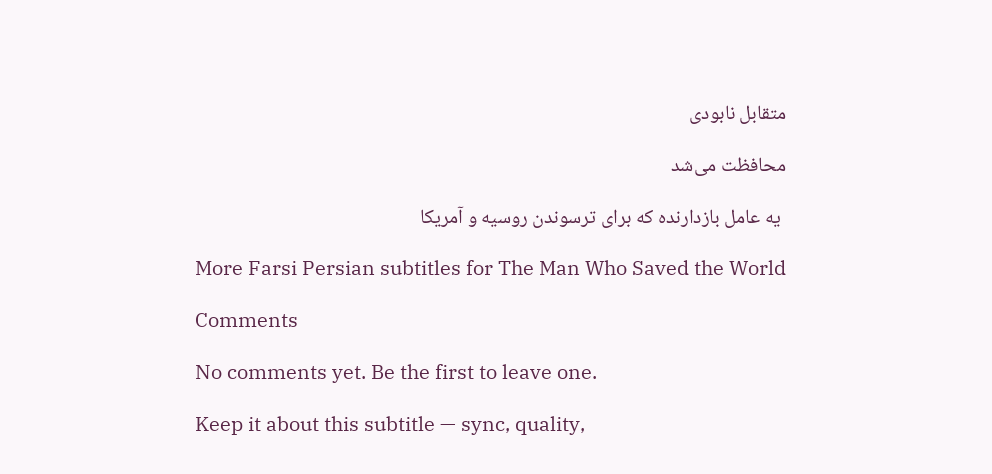متقابل نابودی

محافظت می‌شد

 یه عامل بازدارنده که برای ترسوندن روسیه و آمریکا

More Farsi Persian subtitles for The Man Who Saved the World

Comments

No comments yet. Be the first to leave one.

Keep it about this subtitle — sync, quality,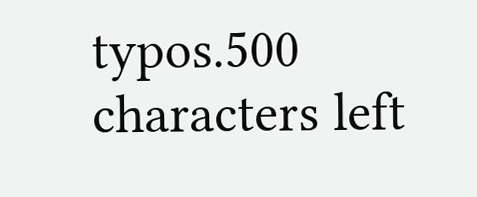typos.500 characters left